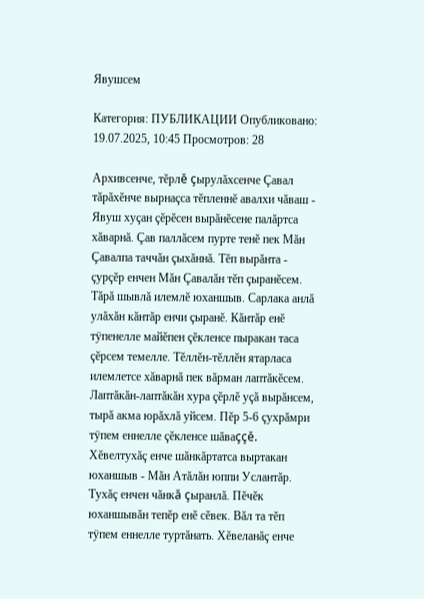Явушсем

Категория: ПУБЛИКАЦИИ Опубликовано: 19.07.2025, 10:45 Просмотров: 28

Архивсенче, тĕрлĕ çырулăхсенче Çавал тăрăхĕнче вырнаçса тĕпленнĕ авалхи чăваш - Явуш хуçан çĕрĕсен вырăнĕсене палăртса хăварнă. Çав паллăсем пурте тенĕ пек Мăн Çавалпа таччăн çыхăннă. Тĕп вырăнта - çурçĕр енчен Мăн Çавалăн тĕп çыранĕсем. Тăрă шывлă илемлĕ юханшыв. Сарлака анлă улăхăн кăнтăр енчи çыранĕ. Кăнтăр енĕ тÿпенелле майĕпен çĕкленсе пыракан таса çĕрсем темелле. Тĕллĕн-тĕллĕн ятарласа илемлетсе хăварнă пек вăрман лаптăкĕсем. Лаптăкăн-лаптăкăн хура çĕрлĕ уçă вырăнсем, тырă акма юрăхлă уйсем. Пĕр 5-6 çухрăмри тÿпем еннелле çĕкленсе шăваççĕ. Хĕвелтухăç енче шăнкăртатса выртакан юханшыв - Мăн Атăлăн юппи Услантăр. Тухăç енчен чăнкă çыранлă. Пĕчĕк юханшывăн тепĕр енĕ сĕвек. Вăл та тĕп тÿпем еннелле туртăнать. Хĕвеланăç енче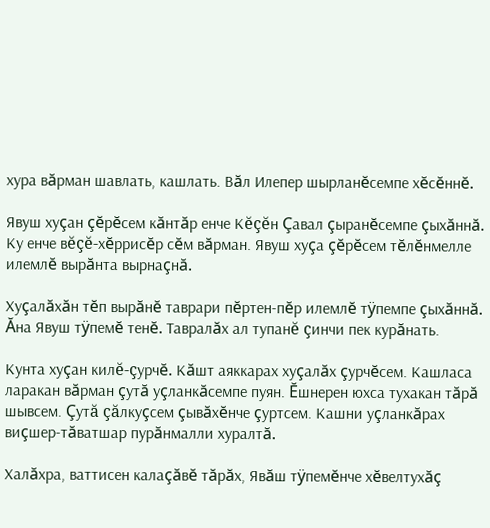хура вăрман шавлать, кашлать. Вăл Илепер шырланĕсемпе хĕсĕннĕ.

Явуш хуçан çĕрĕсем кăнтăр енче Кĕçĕн Çавал çыранĕсемпе çыхăннă. Ку енче вĕçĕ-хĕррисĕр сĕм вăрман. Явуш хуçа çĕрĕсем тĕлĕнмелле илемлĕ вырăнта вырнаçнă.

Хуçалăхăн тĕп вырăнĕ таврари пĕртен-пĕр илемлĕ тÿпемпе çыхăннă. Ăна Явуш тÿпемĕ тенĕ. Тавралăх ал тупанĕ çинчи пек курăнать.

Кунта хуçан килĕ-çурчĕ. Кăшт аяккарах хуçалăх çурчĕсем. Кашласа ларакан вăрман çутă уçланкăсемпе пуян. Ĕшнерен юхса тухакан тăрă шывсем. Çутă çăлкуçсем çывăхĕнче çуртсем. Кашни уçланкăрах виçшер-тăватшар пурăнмалли хуралтă.

Халăхра, ваттисен калаçăвĕ тăрăх, Явăш тÿпемĕнче хĕвелтухăç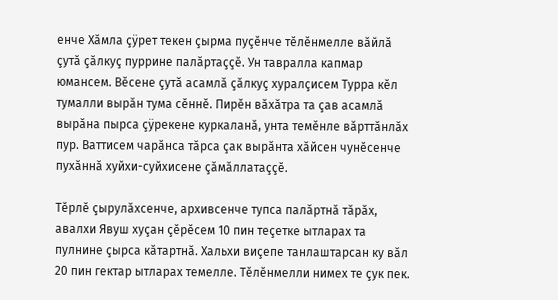енче Хăмла çÿрет текен çырма пуçĕнче тĕлĕнмелле вăйлă çутă çăлкуç пуррине палăртаççĕ. Ун тавралла капмар юмансем. Вĕсене çутă асамлă çăлкуç хуралçисем Турра кĕл тумалли вырăн тума сĕннĕ. Пирĕн вăхăтра та çав асамлă вырăна пырса çÿрекене куркаланă, унта темĕнле вăрттăнлăх пур. Ваттисем чарăнса тăрса çак вырăнта хăйсен чунĕсенче пухăннă хуйхи-суйхисене çăмăллатаççĕ.

Тĕрлĕ çырулăхсенче, архивсенче тупса палăртнă тăрăх, авалхи Явуш хуçан çĕрĕсем 10 пин теçетке ытларах та пулнине çырса кăтартнă. Хальхи виçепе танлаштарсан ку вăл 20 пин гектар ытларах темелле. Тĕлĕнмелли нимех те çук пек.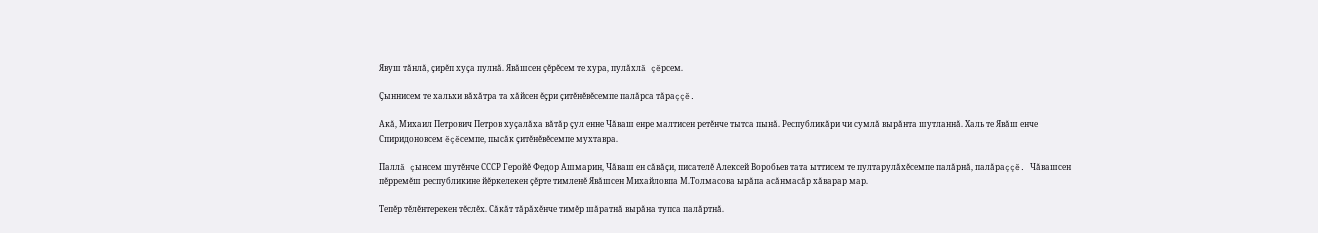Явуш тăнлă, çирĕп хуçа пулнă. Явăшсен çĕрĕсем те хура, пулăхлă çĕрсем.

Çыннисем те хальхи вăхăтра та хăйсен ĕçри çитĕнĕвĕсемпе палăрса тăраççĕ.

Акă, Михаил Петрович Петров хуçалăха вăтăр çул енне Чăваш енре малтисен ретĕнче тытса пынă. Республикăри чи сумлă вырăнта шутланнă. Халь те Явăш енче Спиридоновсем ĕçĕсемпе, пысăк çитĕнĕвĕсемпе мухтавра.

Паллă çынсем шутĕнче СССР Геройĕ Федор Ашмарин, Чăваш ен сăвăçи, писателĕ Алексей Воробьев тата ыттисем те пултарулăхĕсемпе палăрнă, палăраççĕ. Чăвашсен пĕрремĕш республикине йĕркелекен çĕрте тимленĕ Явăшсен Михайловпа М.Толмасова ырăпа асăнмасăр хăварар мар.

Тепĕр тĕлĕнтерекен тĕслĕх. Сăкăт тăрăхĕнче тимĕр шăратнă вырăна тупса палăртнă.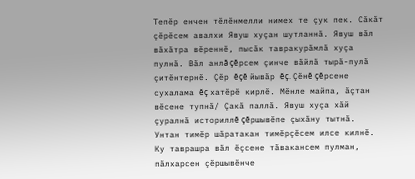Тепĕр енчен тĕлĕнмелли нимех те çук пек. Сăкăт çĕрĕсем авалхи Явуш хуçан шутланнă. Явуш вăл вăхăтра вĕреннĕ, пысăк тавракурăмлă хуçа пулнă. Вăл анлă çĕрсем çинче вăйлă тырă-пулă çитĕнтернĕ. Çĕр ĕçĕ йывăр ĕç. Çĕнĕ çĕрсене сухалама ĕç хатĕрĕ кирлĕ. Мĕнле майпа, ăçтан вĕсене тупнă/ Çакă паллă. Явуш хуçа хăй çуралнă историллĕ çĕршывĕпе çыхăну тытнă. Унтан тимĕр шăратакан тимĕрçĕсем илсе килнĕ. Ку таврашра вăл ĕçсене тăвакансем пулман, пăлхарсен çĕршывĕнче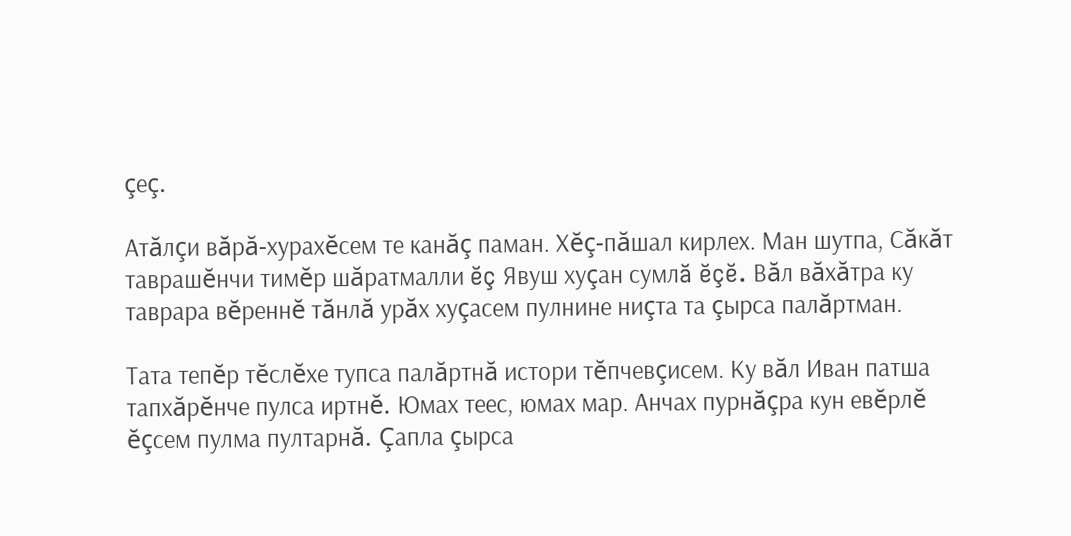çеç.

Атăлçи вăрă-хурахĕсем те канăç паман. Хĕç-пăшал кирлех. Ман шутпа, Сăкăт таврашĕнчи тимĕр шăратмалли ĕç Явуш хуçан сумлă ĕçĕ. Вăл вăхăтра ку таврара вĕреннĕ тăнлă урăх хуçасем пулнине ниçта та çырса палăртман.

Тата тепĕр тĕслĕхе тупса палăртнă истори тĕпчевçисем. Ку вăл Иван патша тапхăрĕнче пулса иртнĕ. Юмах теес, юмах мар. Анчах пурнăçра кун евĕрлĕ ĕçсем пулма пултарнă. Çапла çырса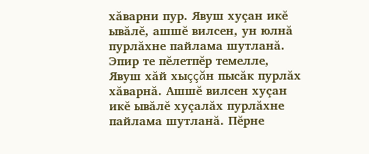хăварни пур. Явуш хуçан икĕ ывăлĕ, ашшĕ вилсен, ун юлнă пурлăхне пайлама шутланă. Эпир те пĕлетпĕр темелле, Явуш хăй хыççăн пысăк пурлăх хăварнă. Ашшĕ вилсен хуçан икĕ ывăлĕ хуçалăх пурлăхне пайлама шутланă. Пĕрне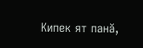Кипек ят панă,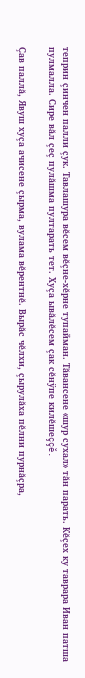теприн çинчен палли çук. Тавлашура вĕсем вĕçне-хĕрне тупайман. Тăвансене «шур сухал» тăн парать. Кĕçех ку таврара Иван патша пулмалла. Сире вăл çеç пулăшма пултарать тет. Хуçа ывăлĕсем çак сĕнÿпе килĕшеççĕ.

Çав паллă, Явуш хуçа ачисене çырма, вулама вĕрентнĕ. Вырăс чĕлхи, çырулăха пĕлни пурнăçра,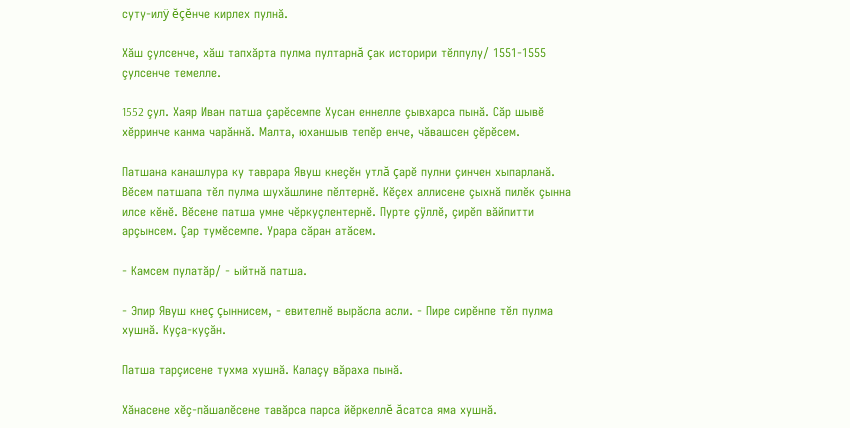суту-илÿ ĕçĕнче кирлех пулнă.

Хăш çулсенче, хăш тапхăрта пулма пултарнă çак историри тĕлпулу/ 1551-1555 çулсенче темелле.

1552 çул. Хаяр Иван патша çарĕсемпе Хусан еннелле çывхарса пынă. Сăр шывĕ хĕрринче канма чарăннă. Малта, юханшыв тепĕр енче, чăвашсен çĕрĕсем.

Патшана канашлура ку таврара Явуш кнеçĕн утлă çарĕ пулни çинчен хыпарланă. Вĕсем патшапа тĕл пулма шухăшлине пĕлтернĕ. Кĕçех аллисене çыхнă пилĕк çынна илсе кĕнĕ. Вĕсене патша умне чĕркуçлентернĕ. Пурте çÿллĕ, çирĕп вăйпитти арçынсем. Çар тумĕсемпе. Урара сăран атăсем.

- Камсем пулатăр/ - ыйтнă патша.

- Эпир Явуш кнеç çыннисем, - евителнĕ вырăсла асли. - Пире сирĕнпе тĕл пулма хушнă. Куçа-куçăн.

Патша тарçисене тухма хушнă. Калаçу вăраха пынă.

Хăнасене хĕç-пăшалĕсене тавăрса парса йĕркеллĕ ăсатса яма хушнă.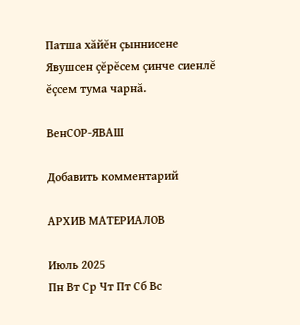Патша хăйĕн çыннисене Явушсен çĕрĕсем çинче сиенлĕ ĕçсем тума чарнă.

ВенСОР-ЯВАШ

Добавить комментарий

АРХИВ МАТЕРИАЛОВ

Июль 2025
Пн Вт Ср Чт Пт Сб Вс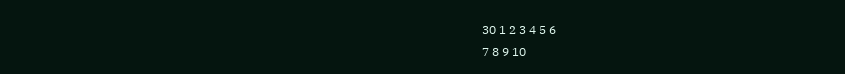30 1 2 3 4 5 6
7 8 9 10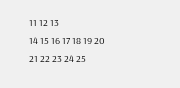11 12 13
14 15 16 17 18 19 20
21 22 23 24 25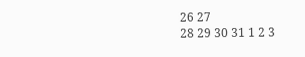26 27
28 29 30 31 1 2 3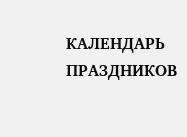КАЛЕНДАРЬ ПРАЗДНИКОВ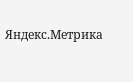Яндекс.Метрика